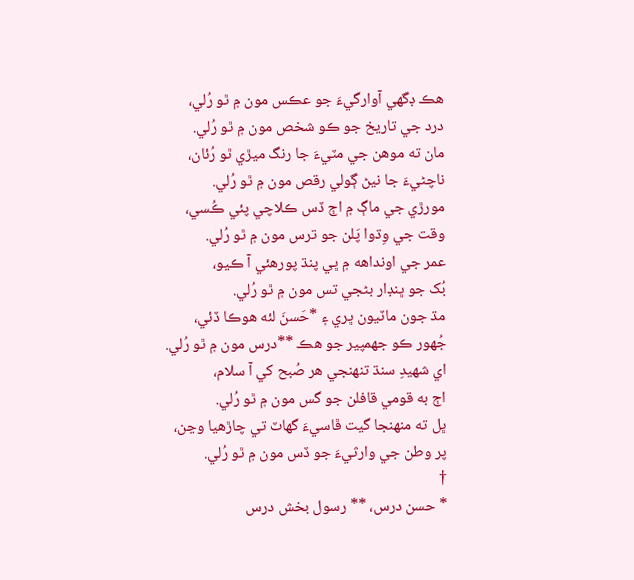هڪ ڊگهي آوارگيءَ جو عڪس مون ۾ ٿو رُلي،
درد جي تاريخ جو ڪو شخص مون ۾ ٿو رُلي.
مان ته موهن جي مٽيءَ جا رنگ ميڙي ٿو رُئان،
ناچڻيءَ جا نيڻ ڳولي رقص مون ۾ ٿو رُلي.
مورڙي جي ماڳ ۾ اڄ ڏس ڪلاچي پئي ڪُسي،
وقت جي وِڌوا پَلن جو ترس مون ۾ ٿو رُلي.
عمر جي اونداهه ۾ ڀي پنڌ پورهئي آ ڪيو،
بُک جو ڀنڊار بڻجي تس مون ۾ ٿو رُلي.
مڌ جون ماٽيون ڀري ۽ *حَسنَ لئه هوڪا ڏئي،
جُهور ڪو جهمپير جو هڪ **درس مون ۾ ٿو رُلي.
اي شهيدِ سنڌ تنهنجي هر صُبح کي آ سلام،
اڄ به قومي قافلن جو گس مون ۾ ٿو رُلي.
ڀل ته منهنجا گيت ڦاسيءَ گهاٽ تي چاڙهيا وڃن،
پر وطن جي وارثيءَ جو ڏس مون ۾ ٿو رُلي.
†
* حسن درس، ** رسول بخش درس